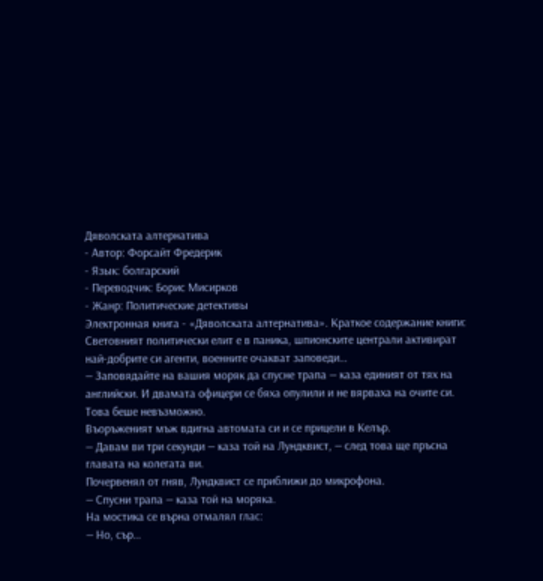Дяволската алтернатива
- Автор: Форсайт Фредерик
- Язык: болгарский
- Переводчик: Борис Мисирков
- Жанр: Политические детективы
Электронная книга - «Дяволската алтернатива». Краткое содержание книги:
Световният политически елит е в паника, шпионските централи активират най-добрите си агенти, военните очакват заповеди…
— Заповядайте на вашия моряк да спусне трапа — каза единият от тях на английски. И двамата офицери се бяха опулили и не вярваха на очите си. Това беше невъзможно.
Въоръженият мъж вдигна автомата си и се прицели в Келър.
— Давам ви три секунди — каза той на Лундквист, — след това ще пръсна главата на колегата ви.
Почервенял от гняв, Лундквист се приближи до микрофона.
— Спусни трапа — каза той на моряка.
На мостика се върна отмалял глас:
— Но, сър…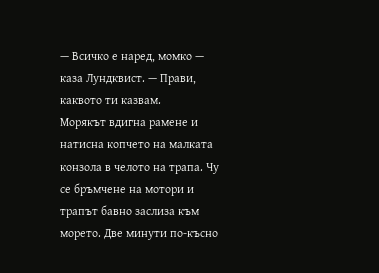— Всичко е наред, момко — каза Лундквист. — Прави, каквото ти казвам.
Морякът вдигна рамене и натисна копчето на малката конзола в челото на трапа. Чу се бръмчене на мотори и трапът бавно заслиза към морето. Две минути по-късно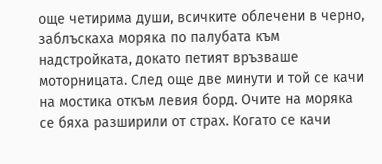още четирима души, всичките облечени в черно, заблъскаха моряка по палубата към надстройката, докато петият връзваше моторницата. След още две минути и той се качи на мостика откъм левия борд. Очите на моряка се бяха разширили от страх. Когато се качи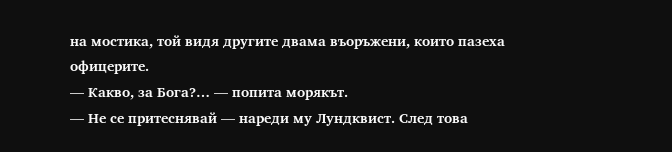на мостика, той видя другите двама въоръжени, които пазеха офицерите.
— Какво, за Бога?… — попита морякът.
— Не се притеснявай — нареди му Лундквист. След това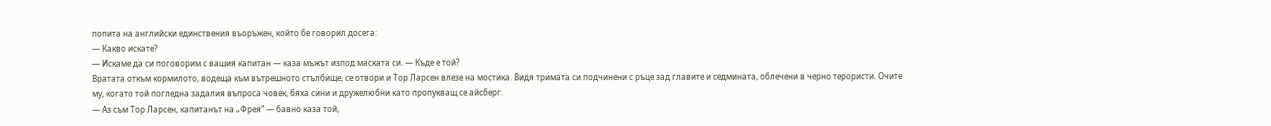попита на английски единствения въоръжен, който бе говорил досега:
— Какво искате?
— Искаме да си поговорим с вашия капитан — каза мъжът изпод маската си. — Къде е той?
Вратата откъм кормилото, водеща към вътрешното стълбище, се отвори и Тор Ларсен влезе на мостика. Видя тримата си подчинени с ръце зад главите и седмината, облечени в черно терористи. Очите му, когато той погледна задалия въпроса човек, бяха сини и дружелюбни като пропукващ се айсберг.
— Аз съм Тор Ларсен, капитанът на „Фрея“ — бавно каза той,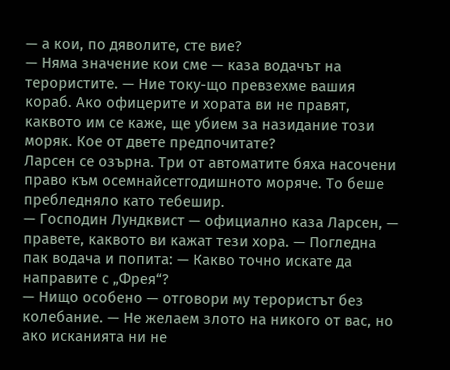— а кои, по дяволите, сте вие?
— Няма значение кои сме — каза водачът на терористите. — Ние току-що превзехме вашия кораб. Ако офицерите и хората ви не правят, каквото им се каже, ще убием за назидание този моряк. Кое от двете предпочитате?
Ларсен се озърна. Три от автоматите бяха насочени право към осемнайсетгодишното моряче. То беше пребледняло като тебешир.
— Господин Лундквист — официално каза Ларсен, — правете, каквото ви кажат тези хора. — Погледна пак водача и попита: — Какво точно искате да направите с „Фрея“?
— Нищо особено — отговори му терористът без колебание. — Не желаем злото на никого от вас, но ако исканията ни не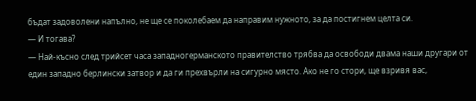бъдат задоволени напълно, не ще се поколебаем да направим нужното, за да постигнем целта си.
— И тогава?
— Най-късно след трийсет часа западногерманското правителство трябва да освободи двама наши другари от един западно берлински затвор и да ги прехвърли на сигурно място. Ако не го стори, ще взривя вас,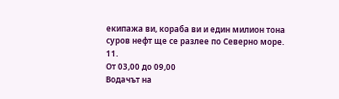екипажа ви, кораба ви и един милион тона суров нефт ще се разлее по Северно море.
11.
От 03,00 до 09,00
Водачът на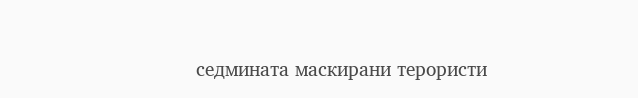седмината маскирани терористи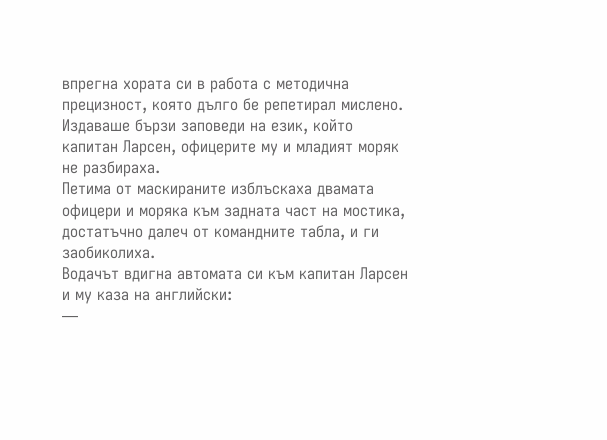впрегна хората си в работа с методична прецизност, която дълго бе репетирал мислено. Издаваше бързи заповеди на език, който капитан Ларсен, офицерите му и младият моряк не разбираха.
Петима от маскираните изблъскаха двамата офицери и моряка към задната част на мостика, достатъчно далеч от командните табла, и ги заобиколиха.
Водачът вдигна автомата си към капитан Ларсен и му каза на английски:
—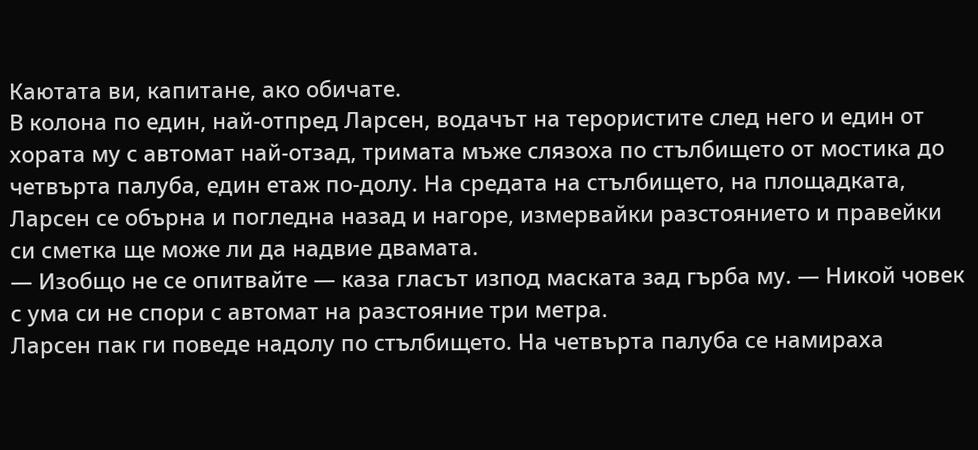Каютата ви, капитане, ако обичате.
В колона по един, най-отпред Ларсен, водачът на терористите след него и един от хората му с автомат най-отзад, тримата мъже слязоха по стълбището от мостика до четвърта палуба, един етаж по-долу. На средата на стълбището, на площадката, Ларсен се обърна и погледна назад и нагоре, измервайки разстоянието и правейки си сметка ще може ли да надвие двамата.
— Изобщо не се опитвайте — каза гласът изпод маската зад гърба му. — Никой човек с ума си не спори с автомат на разстояние три метра.
Ларсен пак ги поведе надолу по стълбището. На четвърта палуба се намираха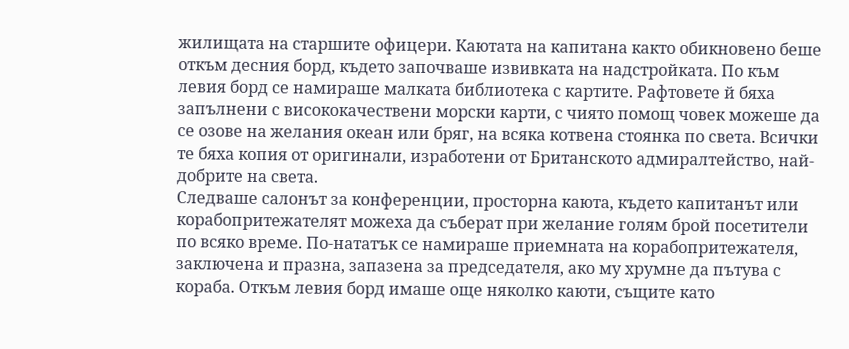жилищата на старшите офицери. Каютата на капитана както обикновено беше откъм десния борд, където започваше извивката на надстройката. По към левия борд се намираше малката библиотека с картите. Рафтовете й бяха запълнени с висококачествени морски карти, с чиято помощ човек можеше да се озове на желания океан или бряг, на всяка котвена стоянка по света. Всички те бяха копия от оригинали, изработени от Британското адмиралтейство, най-добрите на света.
Следваше салонът за конференции, просторна каюта, където капитанът или корабопритежателят можеха да съберат при желание голям брой посетители по всяко време. По-нататък се намираше приемната на корабопритежателя, заключена и празна, запазена за председателя, ако му хрумне да пътува с кораба. Откъм левия борд имаше още няколко каюти, същите като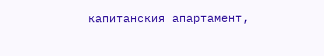капитанския апартамент,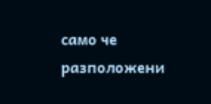само че разположени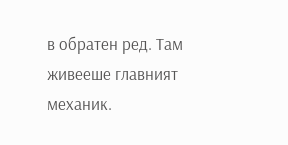в обратен ред. Там живееше главният механик.